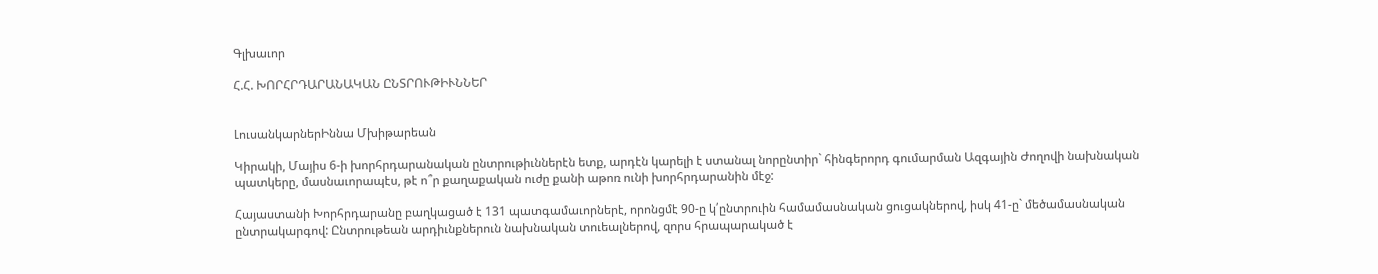Գլխաւոր

Հ.Հ. ԽՈՐՀՐԴԱՐԱՆԱԿԱՆ ԸՆՏՐՈՒԹԻՒՆՆԵՐ


ԼուսանկարներԻննա Մխիթարեան

Կիրակի, Մայիս 6-ի խորհրդարանական ընտրութիւններէն ետք, արդէն կարելի է ստանալ նորընտիր` հինգերորդ գումարման Ազգային Ժողովի նախնական պատկերը, մասնաւորապէս, թէ ո՞ր քաղաքական ուժը քանի աթոռ ունի խորհրդարանին մէջ:

Հայաստանի Խորհրդարանը բաղկացած է 131 պատգամաւորներէ, որոնցմէ 90-ը կ՛ընտրուին համամասնական ցուցակներով, իսկ 41-ը` մեծամասնական ընտրակարգով: Ընտրութեան արդիւնքներուն նախնական տուեալներով, զորս հրապարակած է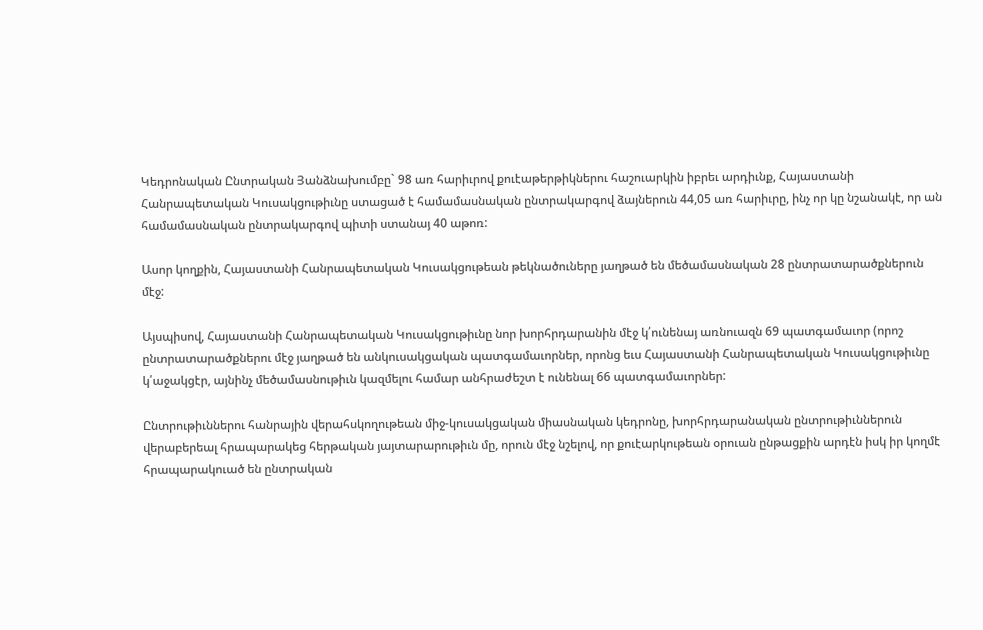Կեդրոնական Ընտրական Յանձնախումբը` 98 առ հարիւրով քուէաթերթիկներու հաշուարկին իբրեւ արդիւնք, Հայաստանի Հանրապետական Կուսակցութիւնը ստացած է համամասնական ընտրակարգով ձայներուն 44,05 առ հարիւրը, ինչ որ կը նշանակէ, որ ան համամասնական ընտրակարգով պիտի ստանայ 40 աթոռ:

Ասոր կողքին, Հայաստանի Հանրապետական Կուսակցութեան թեկնածուները յաղթած են մեծամասնական 28 ընտրատարածքներուն մէջ:

Այսպիսով, Հայաստանի Հանրապետական Կուսակցութիւնը նոր խորհրդարանին մէջ կ՛ունենայ առնուազն 69 պատգամաւոր (որոշ ընտրատարածքներու մէջ յաղթած են անկուսակցական պատգամաւորներ, որոնց եւս Հայաստանի Հանրապետական Կուսակցութիւնը կ՛աջակցէր, այնինչ մեծամասնութիւն կազմելու համար անհրաժեշտ է ունենալ 66 պատգամաւորներ:

Ընտրութիւններու հանրային վերահսկողութեան միջ-կուսակցական միասնական կեդրոնը, խորհրդարանական ընտրութիւններուն վերաբերեալ հրապարակեց հերթական յայտարարութիւն մը, որուն մէջ նշելով, որ քուէարկութեան օրուան ընթացքին արդէն իսկ իր կողմէ հրապարակուած են ընտրական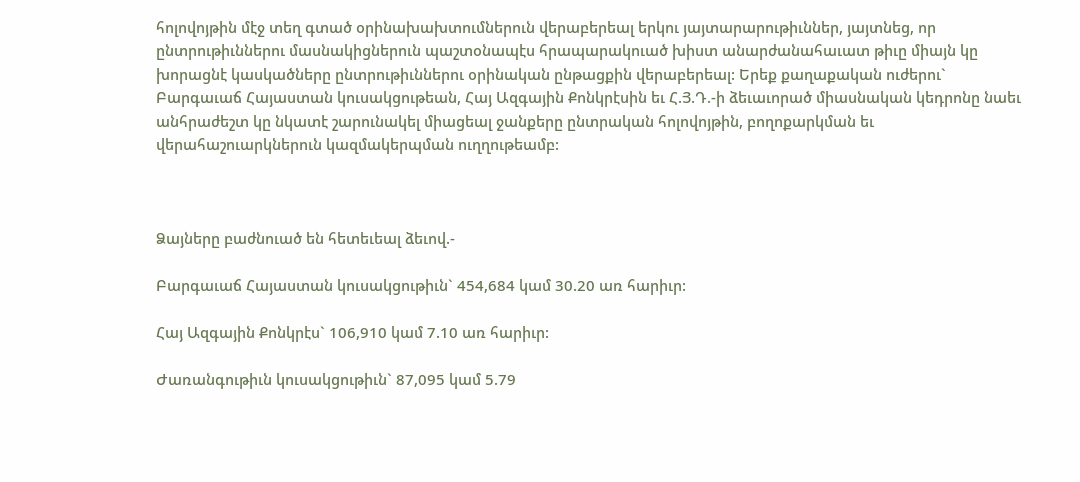հոլովոյթին մէջ տեղ գտած օրինախախտումներուն վերաբերեալ երկու յայտարարութիւններ, յայտնեց, որ ընտրութիւններու մասնակիցներուն պաշտօնապէս հրապարակուած խիստ անարժանահաւատ թիւը միայն կը խորացնէ կասկածները ընտրութիւններու օրինական ընթացքին վերաբերեալ: Երեք քաղաքական ուժերու` Բարգաւաճ Հայաստան կուսակցութեան, Հայ Ազգային Քոնկրէսին եւ Հ.Յ.Դ.-ի ձեւաւորած միասնական կեդրոնը նաեւ անհրաժեշտ կը նկատէ շարունակել միացեալ ջանքերը ընտրական հոլովոյթին, բողոքարկման եւ վերահաշուարկներուն կազմակերպման ուղղութեամբ:



Ձայները բաժնուած են հետեւեալ ձեւով.-

Բարգաւաճ Հայաստան կուսակցութիւն` 454,684 կամ 30.20 առ հարիւր:

Հայ Ազգային Քոնկրէս` 106,910 կամ 7.10 առ հարիւր:

Ժառանգութիւն կուսակցութիւն` 87,095 կամ 5.79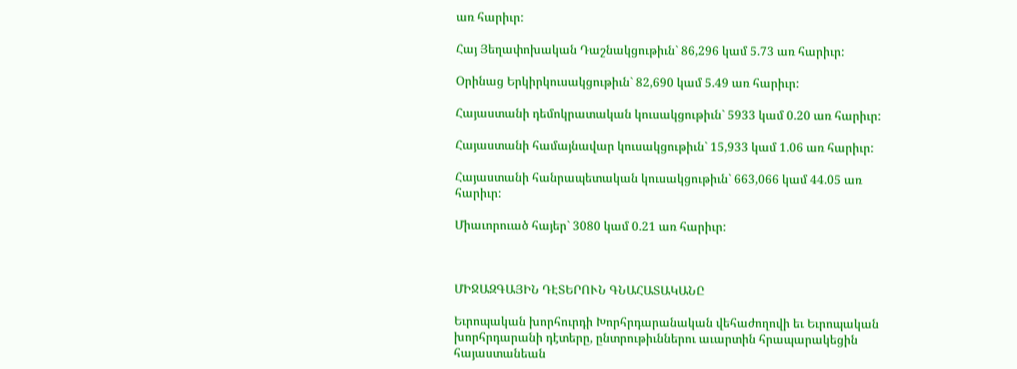առ հարիւր:

Հայ Յեղափոխական Դաշնակցութիւն` 86,296 կամ 5.73 առ հարիւր:

Օրինաց Երկիրկուսակցութիւն` 82,690 կամ 5.49 առ հարիւր:

Հայաստանի դեմոկրատական կուսակցութիւն` 5933 կամ 0.20 առ հարիւր:

Հայաստանի համայնավար կուսակցութիւն` 15,933 կամ 1.06 առ հարիւր:

Հայաստանի հանրապետական կուսակցութիւն` 663,066 կամ 44.05 առ հարիւր:

Միաւորուած հայեր` 3080 կամ 0.21 առ հարիւր:



ՄԻՋԱԶԳԱՅԻՆ ԴԷՏԵՐՈՒՆ ԳՆԱՀԱՏԱԿԱՆԸ

Եւրոպական խորհուրդի Խորհրդարանական վեհաժողովի եւ Եւրոպական խորհրդարանի դէտերը, ընտրութիւններու աւարտին հրապարակեցին հայաստանեան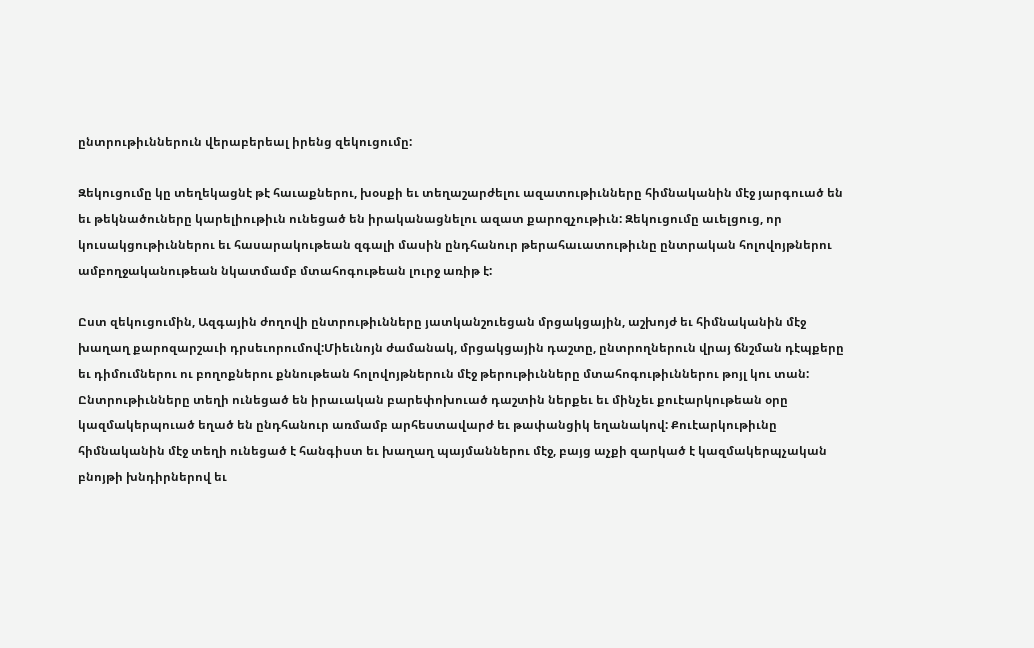ընտրութիւններուն վերաբերեալ իրենց զեկուցումը:

Զեկուցումը կը տեղեկացնէ թէ հաւաքներու, խօսքի եւ տեղաշարժելու ազատութիւնները հիմնականին մէջ յարգուած են եւ թեկնածուները կարելիութիւն ունեցած են իրականացնելու ազատ քարոզչութիւն: Զեկուցումը աւելցուց, որ կուսակցութիւններու եւ հասարակութեան զգալի մասին ընդհանուր թերահաւատութիւնը ընտրական հոլովոյթներու ամբողջականութեան նկատմամբ մտահոգութեան լուրջ առիթ է:

Ըստ զեկուցումին, Ազգային ժողովի ընտրութիւնները յատկանշուեցան մրցակցային, աշխոյժ եւ հիմնականին մէջ խաղաղ քարոզարշաւի դրսեւորումով:Միեւնոյն ժամանակ, մրցակցային դաշտը, ընտրողներուն վրայ ճնշման դէպքերը եւ դիմումներու ու բողոքներու քննութեան հոլովոյթներուն մէջ թերութիւնները մտահոգութիւններու թոյլ կու տան: Ընտրութիւնները տեղի ունեցած են իրաւական բարեփոխուած դաշտին ներքեւ եւ մինչեւ քուէարկութեան օրը կազմակերպուած եղած են ընդհանուր առմամբ արհեստավարժ եւ թափանցիկ եղանակով: Քուէարկութիւնը հիմնականին մէջ տեղի ունեցած է հանգիստ եւ խաղաղ պայմաններու մէջ, բայց աչքի զարկած է կազմակերպչական բնոյթի խնդիրներով եւ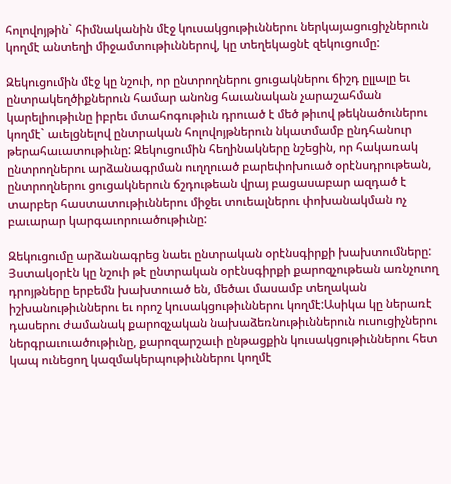հոլովոյթին` հիմնականին մէջ կուսակցութիւններու ներկայացուցիչներուն կողմէ անտեղի միջամտութիւններով, կը տեղեկացնէ զեկուցումը:

Զեկուցումին մէջ կը նշուի, որ ընտրողներու ցուցակներու ճիշդ ըլլալը եւ ընտրակեղծիքներուն համար անոնց հաւանական չարաշահման կարելիութիւնը իբրեւ մտահոգութիւն դրուած է մեծ թիւով թեկնածուներու կողմէ` աւելցնելով ընտրական հոլովոյթներուն նկատմամբ ընդհանուր թերահաւատութիւնը: Զեկուցումին հեղինակները նշեցին, որ հակառակ ընտրողներու արձանագրման ուղղուած բարեփոխուած օրէնսդրութեան, ընտրողներու ցուցակներուն ճշդութեան վրայ բացասաբար ազդած է տարբեր հաստատութիւններու միջեւ տուեալներու փոխանակման ոչ բաւարար կարգաւորուածութիւնը:

Զեկուցումը արձանագրեց նաեւ ընտրական օրէնսգիրքի խախտումները: Յստակօրէն կը նշուի թէ ընտրական օրէնսգիրքի քարոզչութեան առնչուող դրոյթները երբեմն խախտուած են, մեծաւ մասամբ տեղական իշխանութիւններու եւ որոշ կուսակցութիւններու կողմէ:Ասիկա կը ներառէ դասերու ժամանակ քարոզչական նախաձեռնութիւններուն ուսուցիչներու ներգրաւուածութիւնը, քարոզարշաւի ընթացքին կուսակցութիւններու հետ կապ ունեցող կազմակերպութիւններու կողմէ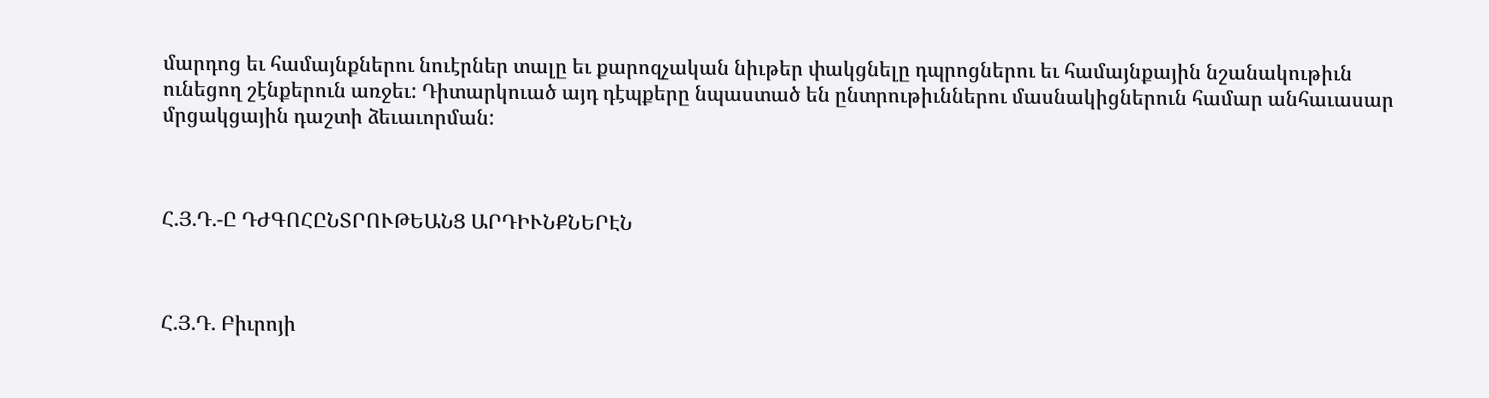մարդոց եւ համայնքներու նուէրներ տալը եւ քարոզչական նիւթեր փակցնելը դպրոցներու եւ համայնքային նշանակութիւն ունեցող շէնքերուն առջեւ: Դիտարկուած այդ դէպքերը նպաստած են ընտրութիւններու մասնակիցներուն համար անհաւասար մրցակցային դաշտի ձեւաւորման:



Հ.Յ.Դ.-Ը ԴԺԳՈՀԸՆՏՐՈՒԹԵԱՆՑ ԱՐԴԻՒՆՔՆԵՐԷՆ



Հ.Յ.Դ. Բիւրոյի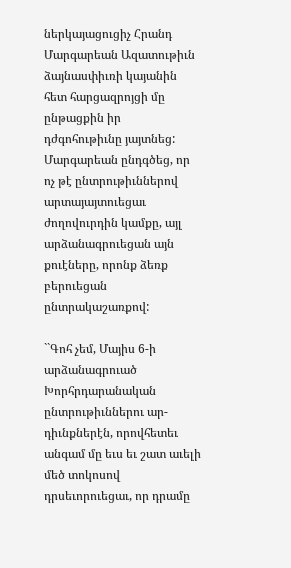ներկայացուցիչ Հրանդ Մարգարեան Ազատութիւն ձայնասփիւռի կայանին հետ հարցազրոյցի մը ընթացքին իր դժգոհութիւնը յայտնեց: Մարգարեան ընդգծեց, որ ոչ թէ ընտրութիւններով արտայայտուեցաւ ժողովուրդին կամքը, այլ արձանագրուեցան այն քուէները, որոնք ձեռք բերուեցան ընտրակաշառքով:

``Գոհ չեմ, Մայիս 6-ի արձանագրուած Խորհրդարանական ընտրութիւններու ար-դիւնքներէն, որովհետեւ անգամ մը եւս եւ շատ աւելի մեծ տոկոսով դրսեւորուեցաւ, որ դրամը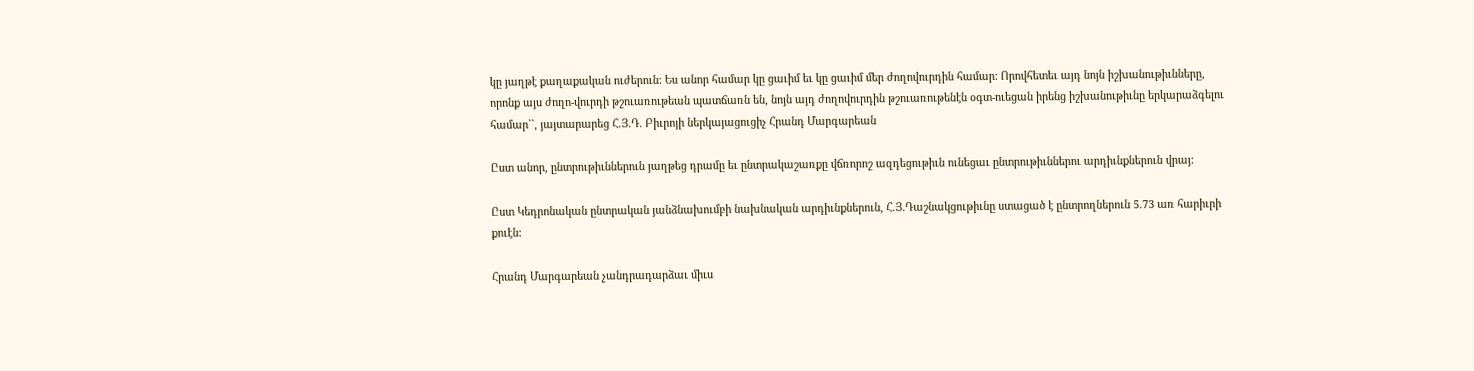կը յաղթէ քաղաքական ուժերուն: Ես անոր համար կը ցաւիմ եւ կը ցաւիմ մեր ժողովուրդին համար: Որովհետեւ այդ նոյն իշխանութիւնները, որոնք այս ժողո-վուրդի թշուառութեան պատճառն են, նոյն այդ ժողովուրդին թշուառութենէն օգտ-ուեցան իրենց իշխանութիւնը երկարաձգելու համար``, յայտարարեց Հ.Յ.Դ. Բիւրոյի ներկայացուցիչ Հրանդ Մարգարեան

Ըստ անոր, ընտրութիւններուն յաղթեց դրամը եւ ընտրակաշառքը վճռորոշ ազդեցութիւն ունեցաւ ընտրութիւններու արդիւնքներուն վրայ:

Ըստ Կեդրոնական ընտրական յանձնախումբի նախնական արդիւնքներուն, Հ.Յ.Դաշնակցութիւնը ստացած է ընտրողներուն 5.73 առ հարիւրի քուէն:

Հրանդ Մարգարեան չանդրադարձաւ միւս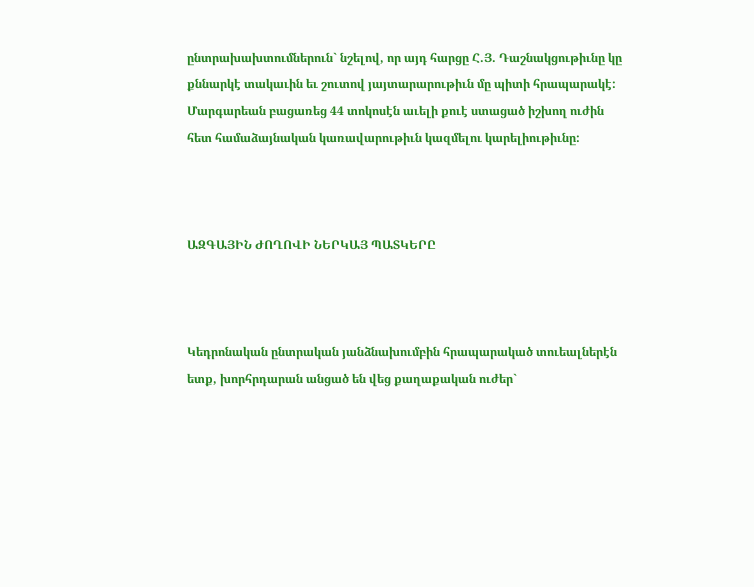ընտրախախտումներուն` նշելով, որ այդ հարցը Հ.Յ. Դաշնակցութիւնը կը քննարկէ տակաւին եւ շուտով յայտարարութիւն մը պիտի հրապարակէ: Մարգարեան բացառեց 44 տոկոսէն աւելի քուէ ստացած իշխող ուժին հետ համաձայնական կառավարութիւն կազմելու կարելիութիւնը:



ԱԶԳԱՅԻՆ ԺՈՂՈՎԻ ՆԵՐԿԱՅ ՊԱՏԿԵՐԸ



Կեդրոնական ընտրական յանձնախումբին հրապարակած տուեալներէն ետք, խորհրդարան անցած են վեց քաղաքական ուժեր`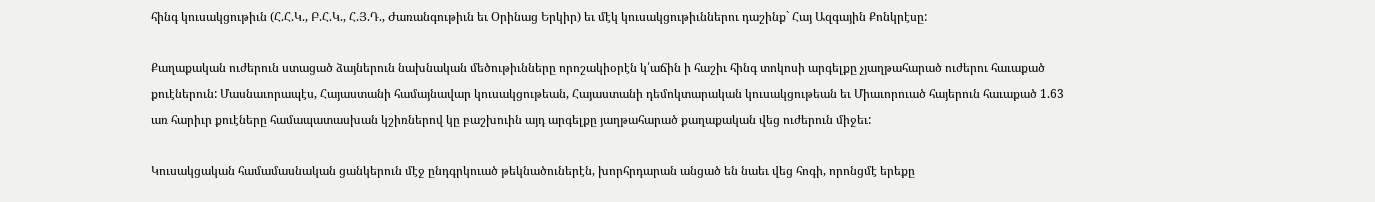հինգ կուսակցութիւն (Հ.Հ.Կ., Բ.Հ.Կ., Հ.Յ.Դ., Ժառանգութիւն եւ Օրինաց Երկիր) եւ մէկ կուսակցութիւններու դաշինք` Հայ Ազգային Քոնկրէսը:

Քաղաքական ուժերուն ստացած ձայներուն նախնական մեծութիւնները որոշակիօրէն կ՛աճին ի հաշիւ հինգ տոկոսի արգելքը չյաղթահարած ուժերու հաւաքած քուէներուն: Մասնաւորապէս, Հայաստանի համայնավար կուսակցութեան, Հայաստանի դեմոկտարական կուսակցութեան եւ Միաւորուած հայերուն հաւաքած 1.63 առ հարիւր քուէները համապատասխան կշիռներով կը բաշխուին այդ արգելքը յաղթահարած քաղաքական վեց ուժերուն միջեւ:

Կուսակցական համամասնական ցանկերուն մէջ ընդգրկուած թեկնածուներէն, խորհրդարան անցած են նաեւ վեց հոգի, որոնցմէ երեքը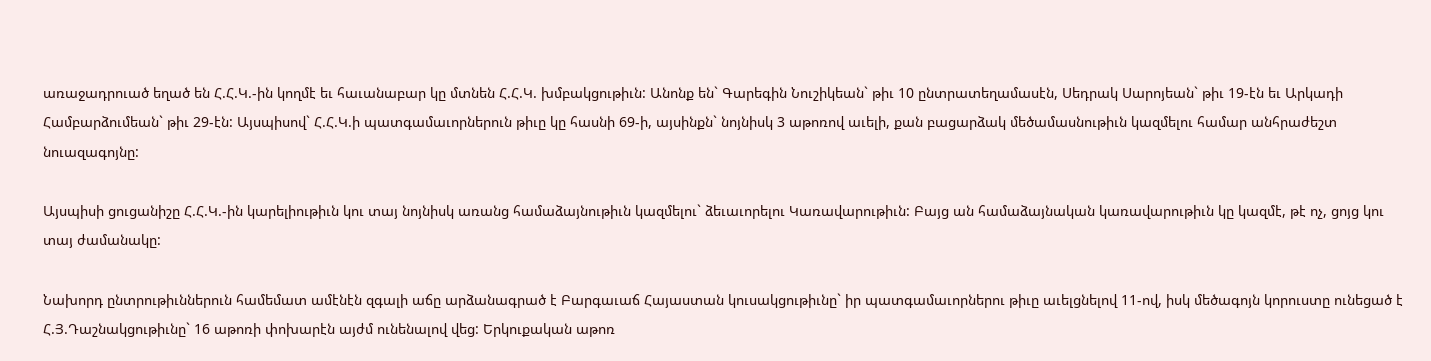առաջադրուած եղած են Հ.Հ.Կ.-ին կողմէ եւ հաւանաբար կը մտնեն Հ.Հ.Կ. խմբակցութիւն: Անոնք են` Գարեգին Նուշիկեան` թիւ 10 ընտրատեղամասէն, Սեդրակ Սարոյեան` թիւ 19-էն եւ Արկադի Համբարձումեան` թիւ 29-էն: Այսպիսով` Հ.Հ.Կ.ի պատգամաւորներուն թիւը կը հասնի 69-ի, այսինքն` նոյնիսկ 3 աթոռով աւելի, քան բացարձակ մեծամասնութիւն կազմելու համար անհրաժեշտ նուազագոյնը:

Այսպիսի ցուցանիշը Հ.Հ.Կ.-ին կարելիութիւն կու տայ նոյնիսկ առանց համաձայնութիւն կազմելու` ձեւաւորելու Կառավարութիւն: Բայց ան համաձայնական կառավարութիւն կը կազմէ, թէ ոչ, ցոյց կու տայ ժամանակը:

Նախորդ ընտրութիւններուն համեմատ ամէնէն զգալի աճը արձանագրած է Բարգաւաճ Հայաստան կուսակցութիւնը` իր պատգամաւորներու թիւը աւելցնելով 11-ով, իսկ մեծագոյն կորուստը ունեցած է Հ.Յ.Դաշնակցութիւնը` 16 աթոռի փոխարէն այժմ ունենալով վեց: Երկուքական աթոռ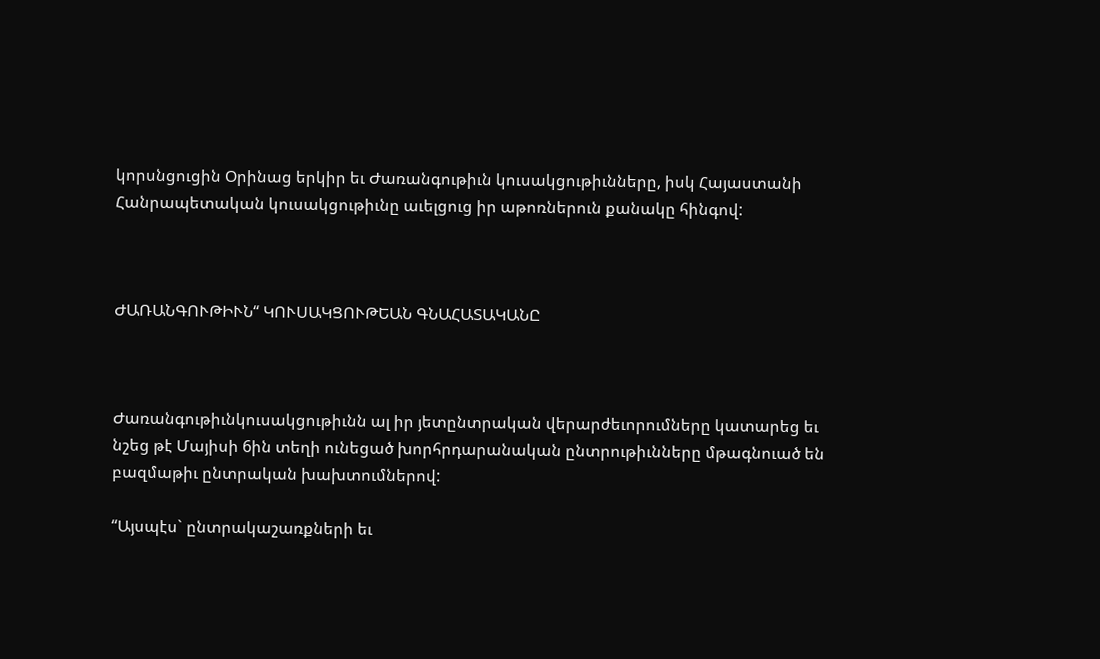կորսնցուցին Օրինաց երկիր եւ Ժառանգութիւն կուսակցութիւնները, իսկ Հայաստանի Հանրապետական կուսակցութիւնը աւելցուց իր աթոռներուն քանակը հինգով:



ԺԱՌԱՆԳՈՒԹԻՒՆ“ ԿՈՒՍԱԿՑՈՒԹԵԱՆ ԳՆԱՀԱՏԱԿԱՆԸ



Ժառանգութիւնկուսակցութիւնն ալ իր յետընտրական վերարժեւորումները կատարեց եւ նշեց թէ Մայիսի 6ին տեղի ունեցած խորհրդարանական ընտրութիւնները մթագնուած են բազմաթիւ ընտրական խախտումներով:

“Այսպէս` ընտրակաշառքների եւ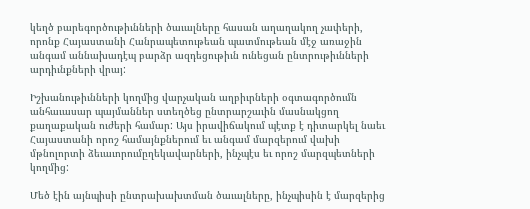կեղծ բարեգործութիւնների ծաւալները հասան աղաղակող չափերի, որոնք Հայաստանի Հանրապետութեան պատմութեան մէջ առաջին անգամ աննախադէպ բարձր ազդեցութիւն ունեցան ընտրութիւնների արդիւնքների վրայ:

Իշխանութիւնների կողմից վարչական աղբիւրների օգտագործումն անհաւասար պայմաններ ստեղծեց ընտրարշաւին մասնակցող քաղաքական ուժերի համար: Այս իրավիճակում պէտք է դիտարկել նաեւ Հայաստանի որոշ համայնքներում եւ անգամ մարզերում վախի մթնոլորտի ձեւաւորումըղեկավարների, ինչպէս եւ որոշ մարզպետների կողմից:

Մեծ էին այնպիսի ընտրախախտման ծաւալները, ինչպիսին է մարզերից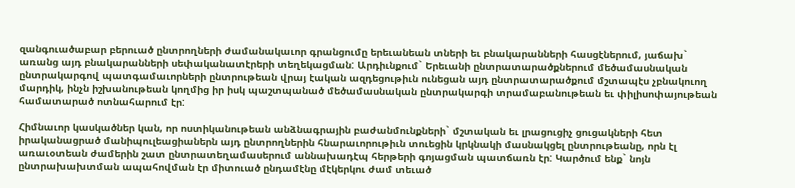զանգուածաբար բերուած ընտրողների ժամանակաւոր գրանցումը երեւանեան տների եւ բնակարանների հասցէներում, յաճախ` առանց այդ բնակարանների սեփականատէրերի տեղեկացման: Արդիւնքում` Երեւանի ընտրատարածքներում մեծամասնական ընտրակարգով պատգամաւորների ընտրութեան վրայ էական ազդեցութիւն ունեցան այդ ընտրատարածքում մշտապէս չբնակուող մարդիկ, ինչն իշխանութեան կողմից իր իսկ պաշտպանած մեծամասնական ընտրակարգի տրամաբանութեան եւ փիլիսոփայութեան համատարած ոտնահարում էր:

Հիմնաւոր կասկածներ կան, որ ոստիկանութեան անձնագրային բաժանմունքների` մշտական եւ լրացուցիչ ցուցակների հետ իրականացրած մանիպուլեացիաներն այդ ընտրողներին հնարաւորութիւն տուեցին կրկնակի մասնակցել ընտրութեանը, որն էլ առաւօտեան ժամերին շատ ընտրատեղամասերում աննախադէպ հերթերի գոյացման պատճառն էր: Կարծում ենք` նոյն ընտրախախտման ապահովման էր միտուած ընդամէնը մէկերկու ժամ տեւած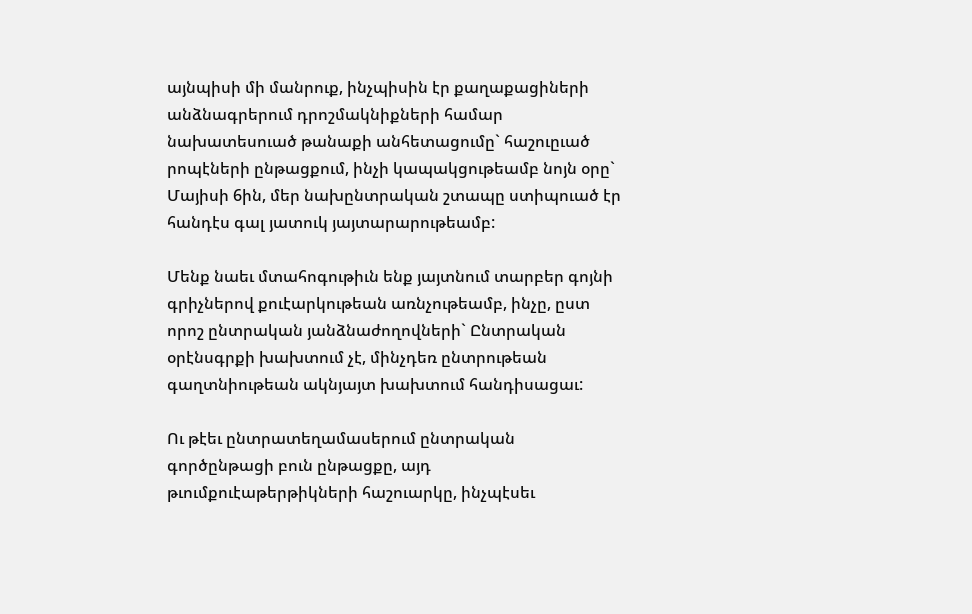այնպիսի մի մանրուք, ինչպիսին էր քաղաքացիների անձնագրերում դրոշմակնիքների համար նախատեսուած թանաքի անհետացումը` հաշուըւած րոպէների ընթացքում, ինչի կապակցութեամբ նոյն օրը` Մայիսի 6ին, մեր նախընտրական շտապը ստիպուած էր հանդէս գալ յատուկ յայտարարութեամբ:

Մենք նաեւ մտահոգութիւն ենք յայտնում տարբեր գոյնի գրիչներով քուէարկութեան առնչութեամբ, ինչը, ըստ որոշ ընտրական յանձնաժողովների` Ընտրական օրէնսգրքի խախտում չէ, մինչդեռ ընտրութեան գաղտնիութեան ակնյայտ խախտում հանդիսացաւ:

Ու թէեւ ընտրատեղամասերում ընտրական գործընթացի բուն ընթացքը, այդ թւումքուէաթերթիկների հաշուարկը, ինչպէսեւ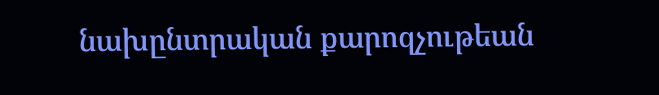նախընտրական քարոզչութեան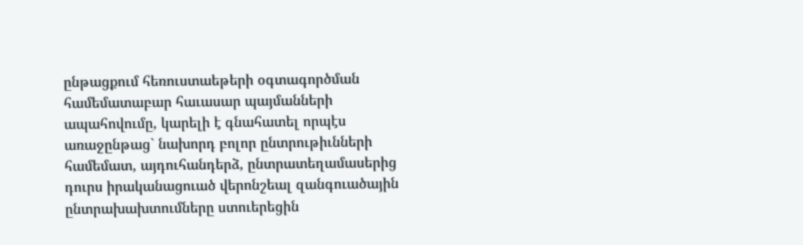ընթացքում հեռուստաեթերի օգտագործման համեմատաբար հաւասար պայմանների ապահովումը, կարելի է գնահատել որպէս առաջընթաց` նախորդ բոլոր ընտրութիւնների համեմատ, այդուհանդերձ, ընտրատեղամասերից դուրս իրականացուած վերոնշեալ զանգուածային ընտրախախտումները ստուերեցին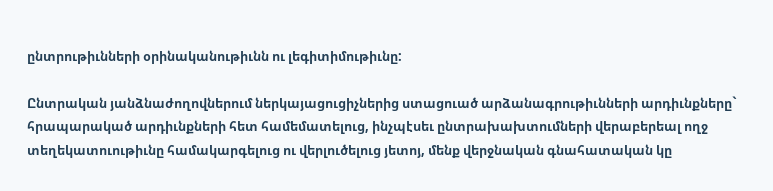ընտրութիւնների օրինականութիւնն ու լեգիտիմութիւնը:

Ընտրական յանձնաժողովներում ներկայացուցիչներից ստացուած արձանագրութիւնների արդիւնքները` հրապարակած արդիւնքների հետ համեմատելուց, ինչպէսեւ ընտրախախտումների վերաբերեալ ողջ տեղեկատուութիւնը համակարգելուց ու վերլուծելուց յետոյ, մենք վերջնական գնահատական կը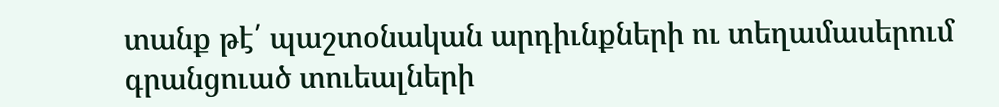տանք թէ՛ պաշտօնական արդիւնքների ու տեղամասերում գրանցուած տուեալների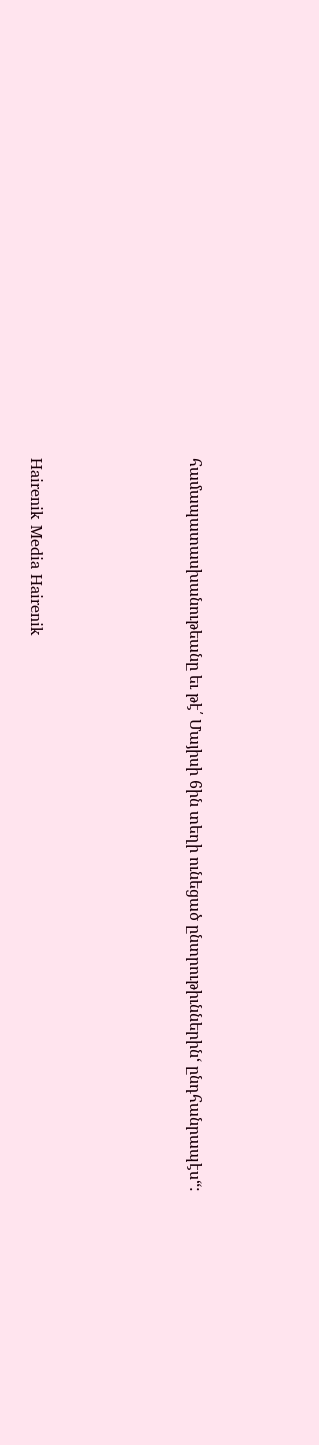համապատասխանութեանը եւ թէ՛ Մայիսի 6ին տեղի ունեցած ընտրութիւններին‘ ընդհանրապէս“:




Hairenik Media Hairenik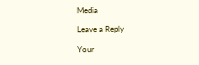Media

Leave a Reply

Your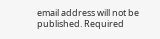email address will not be published. Required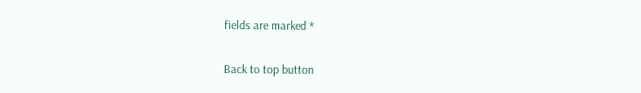fields are marked *

Back to top button